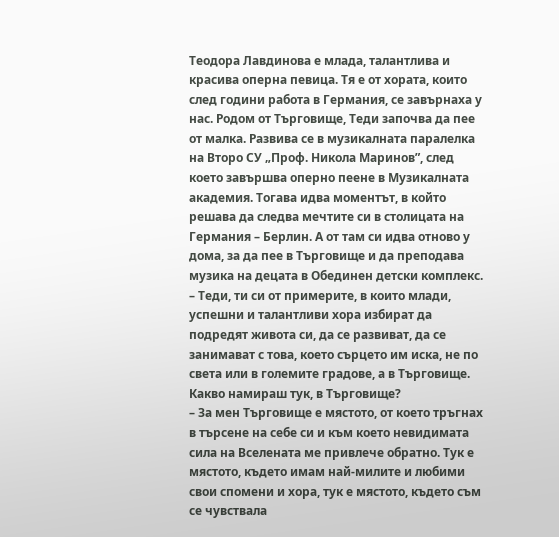Теодора Лавдинова е млада, талантлива и красива оперна певица. Тя е от хората, които след години работа в Германия, се завърнаха у нас. Родом от Търговище, Теди започва да пее от малка. Развива се в музикалната паралелка на Второ СУ „Проф. Никола Маринов”, след което завършва оперно пеене в Музикалната академия. Тогава идва моментът, в който решава да следва мечтите си в столицата на Германия – Берлин. А от там си идва отново у дома, за да пее в Търговище и да преподава музика на децата в Обединен детски комплекс.
– Теди, ти си от примерите, в които млади, успешни и талантливи хора избират да подредят живота си, да се развиват, да се занимават с това, което сърцето им иска, не по света или в големите градове, а в Търговище. Какво намираш тук, в Търговище?
– За мен Търговище е мястото, от което тръгнах в търсене на себе си и към което невидимата сила на Вселената ме привлече обратно. Тук е мястото, където имам най-милите и любими свои спомени и хора, тук е мястото, където съм се чувствала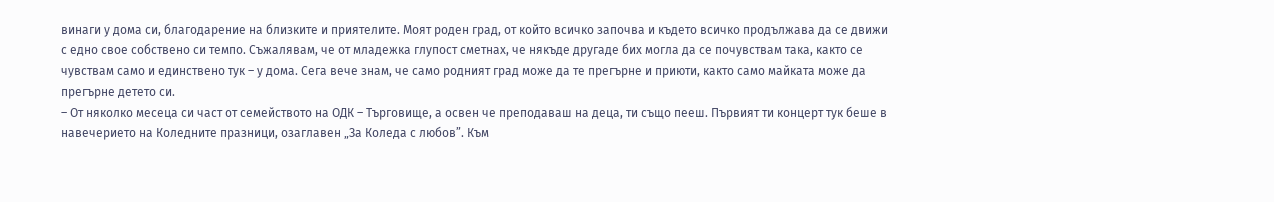винаги у дома си, благодарение на близките и приятелите. Моят роден град, от който всичко започва и където всичко продължава да се движи с едно свое собствено си темпо. Съжалявам, че от младежка глупост сметнах, че някъде другаде бих могла да се почувствам така, както се чувствам само и единствено тук – у дома. Сега вече знам, че само родният град може да те прегърне и приюти, както само майката може да прегърне детето си.
– От няколко месеца си част от семейството на ОДК – Търговище, а освен че преподаваш на деца, ти също пееш. Първият ти концерт тук беше в навечерието на Коледните празници, озаглавен „За Коледа с любов”. Към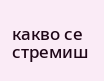какво се стремиш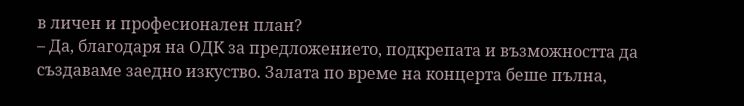в личен и професионален план?
– Да, благодаря на ОДК за предложението, подкрепата и възможността да създаваме заедно изкуство. Залата по време на концерта беше пълна,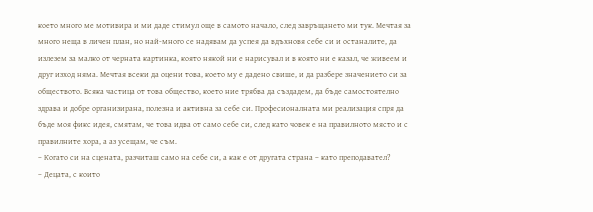което много ме мотивира и ми даде стимул още в самото начало, след завръщането ми тук. Мечтая за много неща в личен план, но най-много се надявам да успея да вдъхновя себе си и останалите, да излезем за малко от черната картинка, която някой ни е нарисувал и в която ни е казал, че живеем и друг изход няма. Мечтая всеки да оцени това, което му е дадено свише, и да разбере значението си за обществото. Всяка частица от това общество, което ние трябва да създадем, да бъде самостоятелно здрава и добре организирана, полезна и активна за себе си. Професионалната ми реализация спря да бъде моя фикс идея, смятам, че това идва от само себе си, след като човек е на правилното място и с правилните хора, а аз усещам, че съм.
– Когато си на сцената, разчиташ само на себе си, а как е от другата страна – като преподавател?
– Децата, с които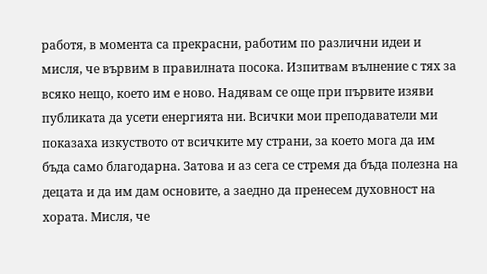работя, в момента са прекрасни, работим по различни идеи и мисля, че вървим в правилната посока. Изпитвам вълнение с тях за всяко нещо, което им е ново. Надявам се още при първите изяви публиката да усети енергията ни. Всички мои преподаватели ми показаха изкуството от всичките му страни, за което мога да им бъда само благодарна. Затова и аз сега се стремя да бъда полезна на децата и да им дам основите, а заедно да пренесем духовност на хората. Мисля, че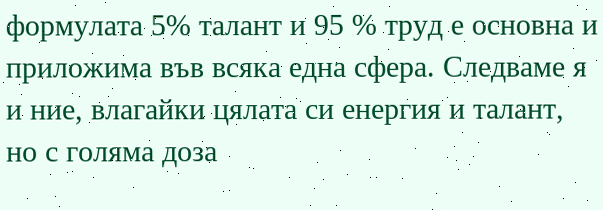формулата 5% талант и 95 % труд е основна и приложима във всяка една сфера. Следваме я и ние, влагайки цялата си енергия и талант, но с голяма доза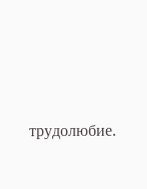трудолюбие.